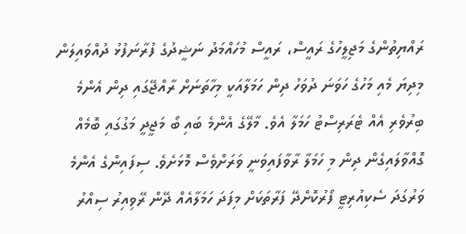ރައްޔިތުންގެ މަޖިލީހުގެ ރައީސް، ރައީސް މުހައްމަދު ނަޝީދުގެ ފުރާނަފުޅު ދުއްވައިލަން މިދިޔަ މެއި މަހުގެ ހަވަނަ ދުވަހު ދިން ހަމަލާއަކީ މިހާތަނަށް ރާއްޖޭގައި ދިން އެންމެ ބިރުވެރި އެއް ޓެރަރިސްޓު ހަމަލާ އެވެ. މާލޭގެ އެންމެ ބައި ބޯ މަޖީދީ މަގުގައި ބޮމެއް ގޮއްވާލައިގެން ދިން މި ހަމަލާ ރާވާފައިވަނީ ވަރަށްވެސް މޮޅަށެވެ. ސިފައިންގެ އެންމެ ވަރުގަދަ ސެކިއުރިޓީ ފޯރުކޮށްދޭ ފަރާތަކަށް މިފަދަ ހަމަލާއެއް ދޭން ރޭވިއިރު ސިއްރު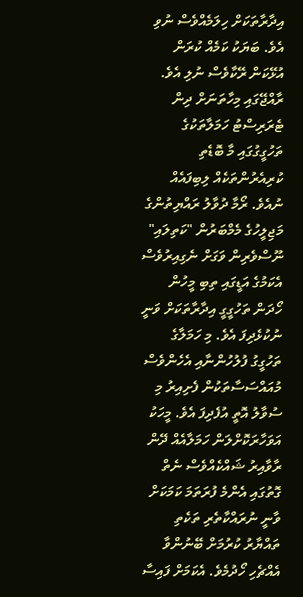އިދާރާތަކަށް ހިލަމެއްވެސް ނުވި އެވެ. ބަޔަކު ކަމެއް ކުރަން އުޅޭކަން ރޭކާވެސް ނުލި އެވެ.
ރާއްޖޭގައި މިހާތަނަށް ދިން ޓެރަރިސްޓު ހަމަލާތަކުގެ ތަހުގީގުގައި މާ ބޮޑެތި ކުރިއެރުންތަކެއް ލިބިފައެއް ނުއެވެ. ރޯމާ ދުވާލު ރައްޔިތުންގެ މަޖިލީހުގެ މެމްބަރުން "ކަތިލައި" ނޫސްވެރިން ވަގަށް ނެގިއިރުވެސް އެކަމުގެ އަޑީގައި ތިބި މީހުން ހޯދަން ތަހުގީގީ އިދާރާތަކަށް ވަނީ ނުކުޅެދިފަ އެވެ. މި ހަމަލާގެ ތަހުގީގު ފުލުހުންނާއި އެހެންވެސް މުއައްސަސާތަކުން ފެށިއިރު މި ސުވާލު އޮތީ އުފެދިފަ އެވެ. މީހަކު އަވަހާރަކޮށްލަން ހަމަލާއެއް ދޭން ރާވާއިރު ޝައްކެއްވެސް ނެތް ގޮތުގައި އެންމެ ފުރަތަމަ ކަމަކަށް ވާނީ ނުރައްކާތެރި ތަކެތި ތައްޔާރު ކުރުމަށް ބޭނުންވާ އެއްޗެހި ހޯދުމެވެ. އެކަމަށް ފައިސާ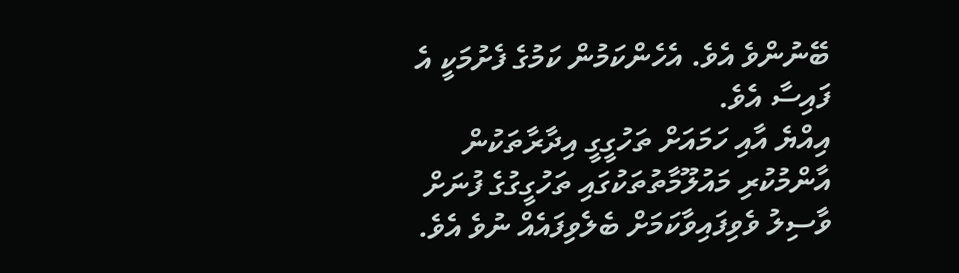ބޭނުންވެ އެވެ. އެހެންކަމުން ކަމުގެ ފެށުމަކީ އެ ފައިސާ އެވެ.
އިއްޔެ އާއި ހަމައަށް ތަހުގީގީ އިދާރާތަކުން އާންމުކުރި މައުލޫމާތުތަކުގައި ތަހުގީގުގެ ފުނަށް ވާސިލު ވެވިފައިވާކަމަށް ބެލެވިފައެއް ނުވެ އެވެ.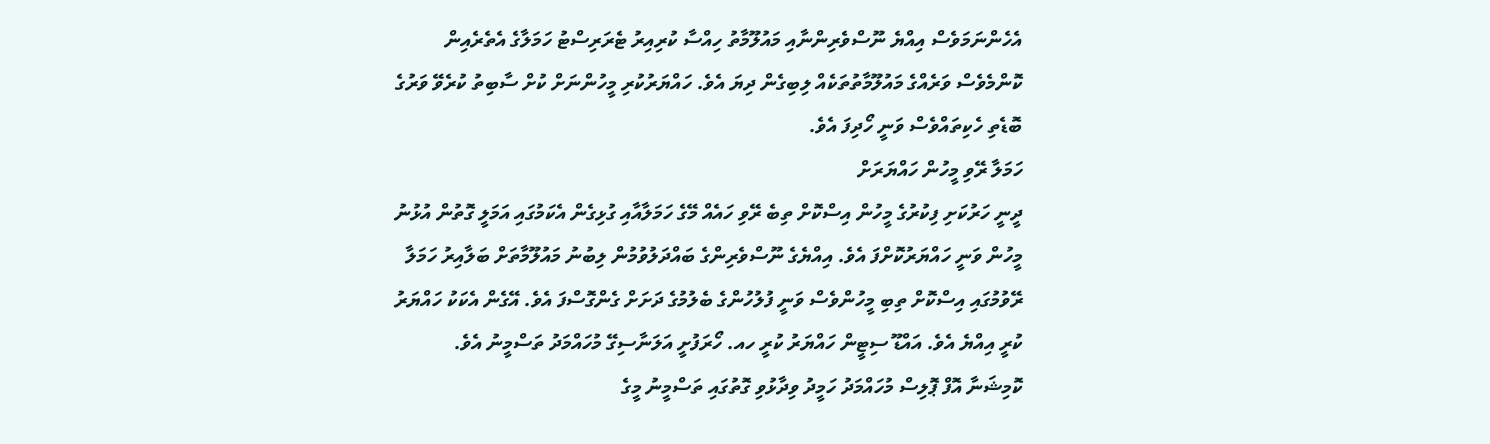އެހެންނަމަވެސް އިއްޔެ ނޫސްވެރިންނާއި މައުލޫމާތު ހިއްސާ ކުރިއިރު ޓެރަރިސްޓު ހަމަލާގެ އެތެރެއިން ކޮންމެވެސް ވަރެއްގެ މައުލޫމާތުތަކެއް ލިބިގެން ދިޔަ އެވެ. ހައްޔަރުކުރި މީހުންނަށް ކުށް ސާބިތު ކުރެވޭ ވަރުގެ ބޮޑެތި ހެކިތައްވެސް ވަނީ ހޯދިފަ އެވެ.
ހަމަލާ ރޭވި މީހުން ހައްޔަރަށް
ދީނީ ހަރުކަށި ފިކުރުގެ މީހުން އިސްކޮށް ތިބެ ރޭވި ހައެއް މޭގެ ހަމަލާއާއި ގުޅިގެން އެކަމުގައި އަމަލީ ގޮތުން އުޅުނު މީހުން ވަނީ ހައްޔަރުކޮށްފަ އެވެ. އިއްޔެގެ ނޫސްވެރިންގެ ބައްދަލުވުމުން ލިބުނު މައުލޫމާތަށް ބަލާއިރު ހަމަލާ ރޭވުމުގައި އިސްކޮށް ތިބި މީހުންވެސް ވަނީ ފުލުހުންގެ ބެލުމުގެ ދަށަށް ގެންގޮސްފަ އެވެ. އޭގެން އެކަކު ހައްޔަރު ކުރީ އިއްޔެ އެވެ. އައްޑޫ ސިޓީން ހައްޔަރު ކުރީ ހއ. ހޯރަފުށީ އަލަނާސިގޭ މުހައްމަދު ތަސްމީނު އެވެ.
ކޮމިޝަނާ އޮފް ޕޮލިސް މުހައްމަދު ހަމީދު ވިދާޅުވި ގޮތުގައި ތަސްމީނު މީގެ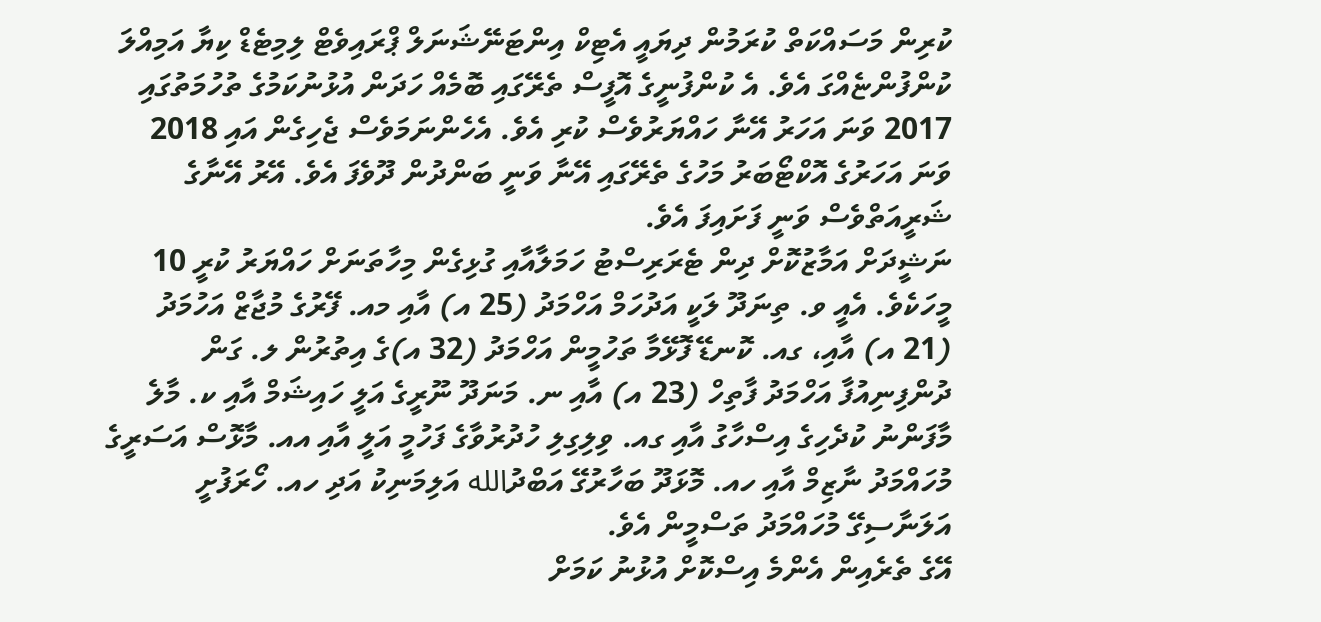ކުރިން މަސައްކަތް ކުރަމުން ދިޔައީ އެޓިކް އިންޓަނޭޝަނަލް ޕްރައިވެޓް ލިމިޓެޑް ކިޔާ އަމިއްލަ ކުންފުންޏެއްގަ އެވެ. އެ ކުންފުނީގެ އޮފީސް ތެރޭގައި ބޮމެއް ހަދަން އުޅުނުކަމުގެ ތުހުމަތުގައި 2017 ވަނަ އަހަރު އޭނާ ހައްޔަރުވެސް ކުރި އެވެ. އެހެންނަމަވެސް ޖެހިގެން އައި 2018 ވަނަ އަހަރުގެ އޮކްޓޯބަރު މަހުގެ ތެރޭގައި އޭނާ ވަނީ ބަންދުން ދޫވެފަ އެވެ. އޭރު އޭނާގެ ޝަރީއަތްވެސް ވަނީ ފަށައިފަ އެވެ.
ނަޝީދަށް އަމާޒުކޮށް ދިން ޓެރަރިސްޓު ހަމަލާއާއި ގުޅިގެން މިހާތަނަށް ހައްޔަރު ކުރީ 10 މީހަކެވެ. އެއީ ވ. ތިނަދޫ ލަކީ އަދުހަމް އަހްމަދު (25 އ) އާއި މއ. ފޭރުގެ މުޖާޒް އަހުމަދު (21 އ) އާއި، ގއ. ކޮނޑޭ ފޮޅޭމާ ތަހުމީން އަހްމަދު (32 އ)ގެ އިތުރުން ލ. ގަން ދުންފިނިއުފާ އަހްމަދު ފާތިހް (23 އ) އާއި ނ. މަނަދޫ ނޫރީގެ އަލީ ހައިޝަމް އާއި ކ. މާލެ މާފަންނު ކުދެހިގެ އިސްހާގު އާއި ގއ. ވިލިގިލި ހުދުރުވާގެ ފަހުމީ އަލީ އާއި އއ. މާޅޮސް އަސަރީގެ މުހައްމަދު ނާޒިމް އާއި ހއ. މޮޅަދޫ ބަހާރުގޭ އަބްދުالله އަލިމަނިކު އަދި ހއ. ހޯރަފުށީ އަލަނާސިގޭ މުހައްމަދު ތަސްމީން އެވެ.
އޭގެ ތެރެއިން އެންމެ އިސްކޮށް އުޅުނު ކަމަށް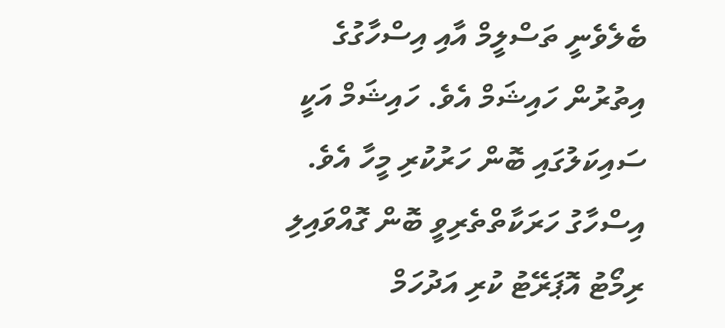ބެލެވެނީ ތަސްލީމް އާއި އިސްހާގުގެ އިތުރުން ހައިޝަމް އެވެ. ހައިޝަމް އަކީ ސައިކަލުގައި ބޮން ހަރުކުރި މީހާ އެވެ. އިސްހާގު ހަރަކާތްތެރިވީ ބޮން ގޮއްވައިލި ރިމޯޓު އޮޕަރޭޓު ކުރި އަދުހަމް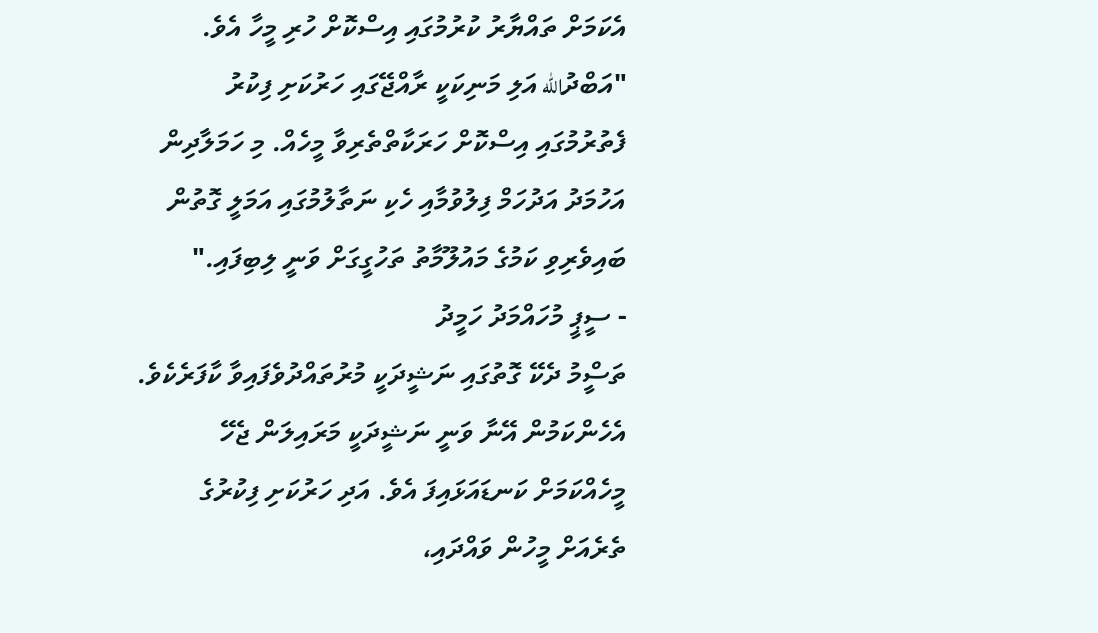އެކަމަށް ތައްޔާރު ކުރުމުގައި އިސްކޮށް ހުރި މީހާ އެވެ.
"އަބްދުالله އަލި މަނިކަކީ ރާއްޖޭގައި ހަރުކަށި ފިކުރު ފެތުރުމުގައި އިސްކޮށް ހަރަކާތްތެރިވާ މީހެއް. މި ހަމަލާދިން އަހުމަދު އަދުހަމް ފިލުވުމާއި ހެކި ނަތާލުމުގައި އަމަލީ ގޮތުން ބައިވެރިވި ކަމުގެ މައުލޫމާތު ތަހުގީގަށް ވަނީ ލިބިފައި."
- ސީޕީ މުހައްމަދު ހަމީދު
ތަސްީމު ދެކޭ ގޮތުގައި ނަޝީދަކީ މުރުތައްދުވެފައިވާ ކާފަރެކެވެ. އެހެންކަމުން އޭނާ ވަނީ ނަޝީދަކީ މަރައިލަން ޖެހޭ މީހެއްކަމަށް ކަނޑައަޅައިފަ އެވެ. އަދި ހަރުކަށި ފިކުރުގެ ތެރެއަށް މީހުން ވައްދައި،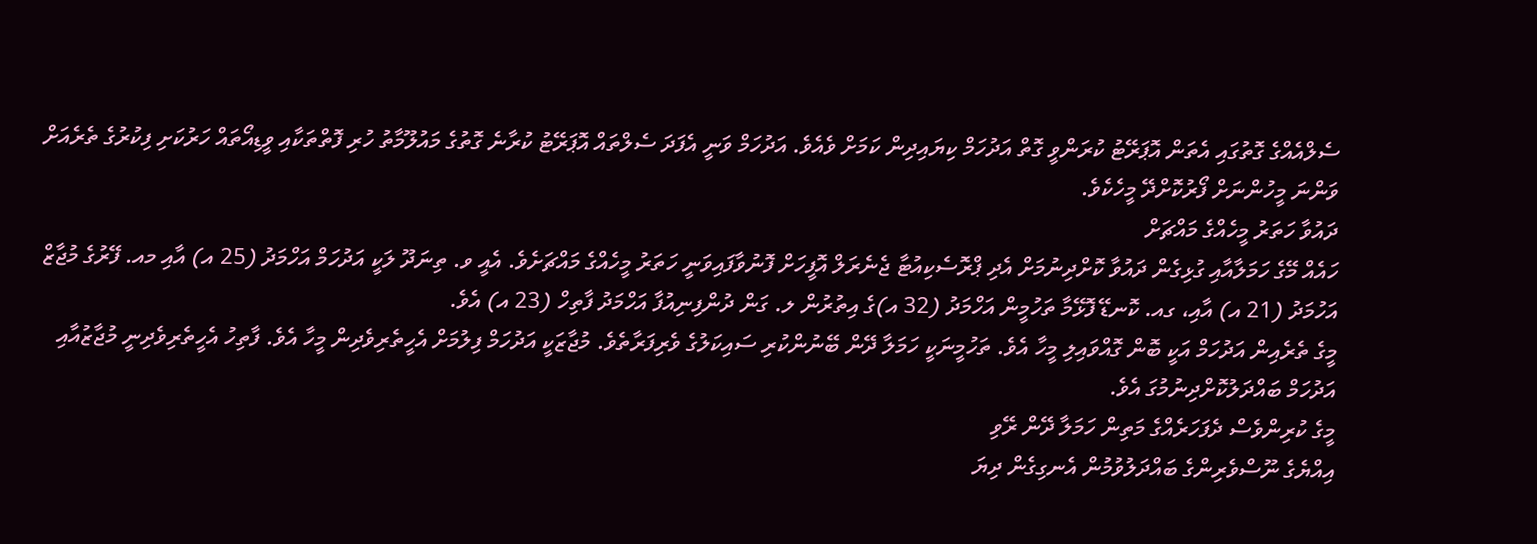ސެލްއެއްގެ ގޮތުގައި އެތަން އޮޕަރޭޓު ކުރަންވީ ގޮތް އަދުހަމް ކިޔައިދިން ކަމަށް ވެއެވެ. އަދުހަމް ވަނީ އެފަދަ ސެލްތައް އޮޕަރޭޓު ކުރާނެ ގޮތުގެ މައުލޫމާތު ހުރި ފޮތްތަކާއި ވީޑިއޯތައް ހަރުކަށި ފިކުރުގެ ތެރެއަށް ވަންނަ މީހުންނަށް ފޯރުކޮށްދޭ މީހެކެވެ.
ދައުވާ ހަތަރު މީހެއްގެ މައްޗަށް
ހައެއް މޭގެ ހަމަލާއާއި ގުޅިގެން ދައުވާ ކޮށްދިނުމަށް އެދި ޕްރޮސެކިއުޓާ ޖެނެރަލް އޮފީހަށް ފޮނުވާފައިވަނީ ހަތަރު މީހެއްގެ މައްޗަށެވެ. އެއީ ވ. ތިނަދޫ ލަކީ އަދުހަމް އަހްމަދު (25 އ) އާއި މއ. ފޭރުގެ މުޖާޒް އަހުމަދު (21 އ) އާއި، ގއ. ކޮނޑޭ ފޮޅޭމާ ތަހުމީން އަހްމަދު (32 އ)ގެ އިތުރުން ލ. ގަން ދުންފިނިއުފާ އަހްމަދު ފާތިހް (23 އ) އެވެ.
މީގެ ތެރެއިން އަދުހަމް އަކީ ބޮން ގޮއްވައިލި މީހާ އެވެ. ތަހުމީނަކީ ހަމަލާ ދޭން ބޭނުންކުރި ސައިކަލުގެ ވެރިފަރާތެވެ. މުޖާޒަކީ އަދުހަމް ފިލުމަށް އެހީތެރިވެދިން މީހާ އެވެ. ފާތިހު އެހީތެރިވެދިނީ މުޖާޒުއާއި އަދުހަމް ބައްދަލުކޮށްދިނުމުގަ އެވެ.
މީގެ ކުރިންވެސް ދެފަހަރެއްގެ މަތިން ހަމަލާ ދޭން ރޭވި
އިއްޔެގެ ނޫސްވެރިންގެ ބައްދަލުވުމުން އެނގިގެން ދިޔަ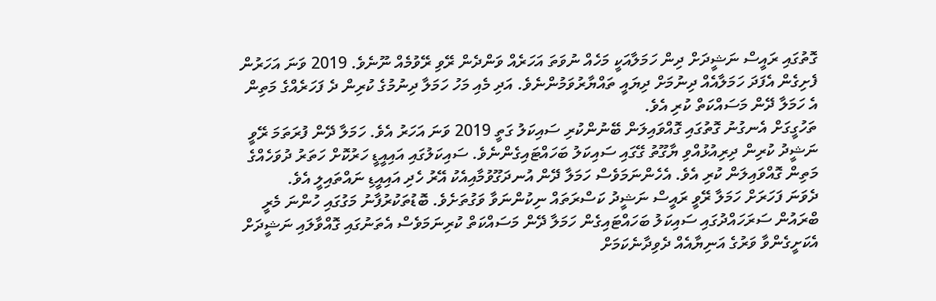ގޮތުގައި ރައީސް ނަޝީދަށް ދިން ހަމަލާއަކީ މަހެއް ނުވަތަ އަހަރެއް ވަންދެން ރޭވި ރޭވުމެއް ނޫނެވެ. 2019 ވަނަ އަހަރުން ފެށިގެން އެފަދަ ހަމަލާއެއް ދިނުމަށް ދިޔައީ ތައްޔާރުވަމުންނެވެ. އަދި މެއި މަހު ހަމަލާ ދިނުމުގެ ކުރިން ދެ ފަހަރެއްގެ މަތިން އެ ހަމަލާ ދޭން މަސައްކަތް ކުރި އެވެ.
ތަހުގީގަށް އެނގުނު ގޮތުގައި ގޮއްވައިލަން ބޭނުންކުރި ސައިކަލު ގަތީ 2019 ވަނަ އަހަރު އެވެ. ހަމަލާ ދޭން ފުރަތަމަ ރޭވީ ނަޝީދު ކުރިން ދިރިއުޅުއްވި ޔާގޫތު ގޭގައި ސައިކަލު ބަހައްޓައިގެންނެވެ. ސައިކަލުގައި އައިއީޑީ ހަރުކޮށް ހަތަރު ދުވަހެއްގެ މަތިން ގޮއްވައިލަން ކުރި އެވެ. އެހެންނަމަވެސް ހަމަލާ ދޭން އުނދަގޫވުމާއިއެކު އޭރު ހެދި އައިއީޑި ނައްތައިލީ އެވެ.
ދެވަނަ ފަހަރަށް ހަމަލާ ރޭވީ ރައީސް ނަޝީދު ކަސްރަތައް ނިކުންނަވާ ވަގުތަށެވެ. ބޮޑުތަކުރުފާނު މަގުގައި ހުންނަ މެރީ ބްރައުން ސަރަހައްދުގައި ސައިކަލު ބަހައްޓައިގެން ހަމަލާ ދޭން މަސައްކަތް ކުރިނަމަވެސް އެތަނުގައި ގޮއްވާލައި ނަޝީދަށް އެކަށީގެންވާ ވަރުގެ އަނިޔާއެއް ދެވިދާނެކަމަށް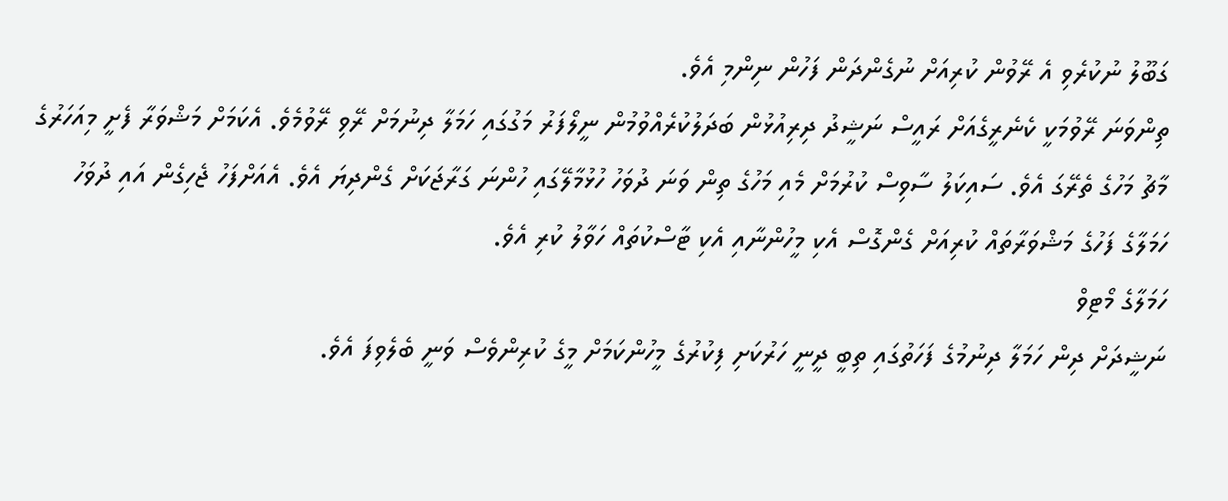ގަބޫލު ނުކުރެވި އެ ރޭވުން ކުރިއަށް ނުގެންދަން ފަހުން ނިންމި އެވެ.
ތިންވަނަ ރޭވުމަކީ ކެނެރީގެއަށް ރައީސް ނަޝީދު ދިރިއުޅުން ބަދަލުކުރެއްވުމުން ނީލޯފަރު މަގުގައި ހަމަލާ ދިނުމަށް ރޭވި ރޭވުމެވެ. އެކަމަށް މަޝްވަރާ ފެށީ މިއަހަރުގެ މާޗު މަހުގެ ތެރޭގަ އެވެ. ސައިކަލު ސާވިސް ކުރުމަށް މެއި މަހުގެ ތިން ވަނަ ދުވަހު ހުޅުމާލޭގައި ހުންނަ ގަރާޖަކަށް ގެންދިޔަ އެވެ. އެއަށްފަހު ޖެހިގެން އައި ދުވަހު ހަމަލާގެ ފަހުގެ މަޝްވަރާތައް ކުރިއަށް ގެންގޮސް އެކި މީހުންނާއި އެކި ޓާސްކުތައް ހަވާލު ކުރި އެވެ.
ހަމަލާގެ މޯޓިވް
ނަޝީދަށް ދިން ހަމަލާ ދިނުމުގެ ފަހަތުގައި ތިބީ ދީނީ ހަރުކަށި ފިކުރުގެ މީހުންކަމަށް މީގެ ކުރިންވެސް ވަނީ ބެލެވިފަ އެވެ.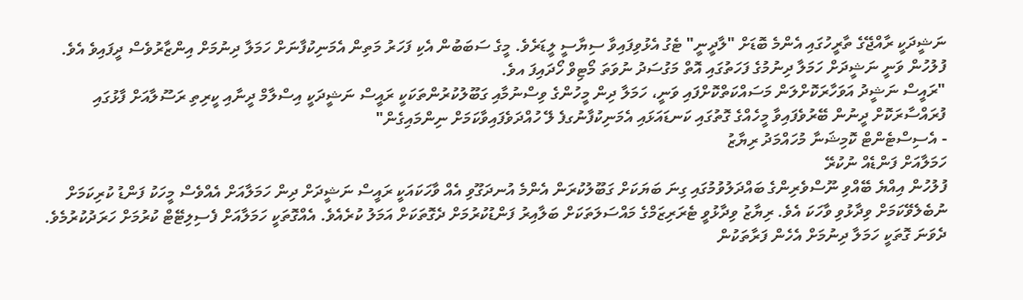ނަޝީދަކީ ރާއްޖޭގެ ތާރީހުގައި އެންމެ ބޮޑަށް "ލާދީނީ" ޓެގު އެޅުވިފައިވާ ސިޔާސީ ލީޑަރެވެ. މީގެ ސަބަބުން އެކި ފަހަރު މަތިން އެމަނިކުފާނަށް ހަމަލާ ދިނުމަށް އިންޒާރުވެސް ދީފައިވެ އެވެ.
ފުލުހުން ވަނީ ނަޝީދަށް ހަމަލާ ދިނުމުގެ ފަހަތުގައި އޮތް މަގުސަދު ނުވަތަ މޯޓިވް ހޯދައިފަ އވެ.
"ރައީސް ނަޝީދު އަވަހާރަކޮށްލަން މަސައްކަތްކޮށްފައި ވަނީ، ހަމަލާ ދިން މީހުންގެ ވިސްނުމާއި ގަބޫލުކުރުންތަކަކީ ރައީސް ނަޝީދަކީ އިސްލާމް ދީނާއި ކީރިތި ރަސޫލާއަށް ފާޅުގައި ފުރައްސާރަކޮށް ދީނުން ބޭރުވެފައިވާ މީހެއްގެ ގޮތުގައި ކަނޑައަޅައި އެމަނިކުފާނުގފެ ލޭ ހުއްދަވެފައިވާކަމަށް ނިންމައިގެން"
- އެސިސްޓެންޓް ކޮމިޝަނާ މުހައްމަދު ރިޔާޒު
ހަމަލާއަށް ފަންޑެއް ނުކުރޭ
ފުލުހުން އިއްޔެ ބޭއްވި ނޫސްވެރިންގެ ބައްދަލުވުމުގައި ގިނަ ބަޔަކަށް ގަބޫލުކުރަން އެންމެ އުނދަގޫވި އެއް ވާހަކައަކީ ރައީސް ނަޝީދަށް ދިން ހަމަލާއަށް އެއްވެސް މީހަކު ފަންޑު ކުރިކަމަށް ނުބެލެވޭކަމަށް ވިދާޅުވި ވާހަކަ އެވެ. ރިޔާޒު ވިދާޅުވީ ޓެރަރިޒަމްގެ މައްސަލަތަކަށް ބަލާއިރު ފަންޑުކުރުމަށް ދެގޮތަކަށް އަމަލު ކުރެއެވެ. އެއްގޮތަކީ ހަމަލާއަށް ފެސިލިޓޭޓް ކުރުމަށް ހަރަދުކުރުމެވެ. ދެވަނަ ގޮތަކީ ހަމަލާ ދިނުމަށް އެހެން ފަރާތަކުން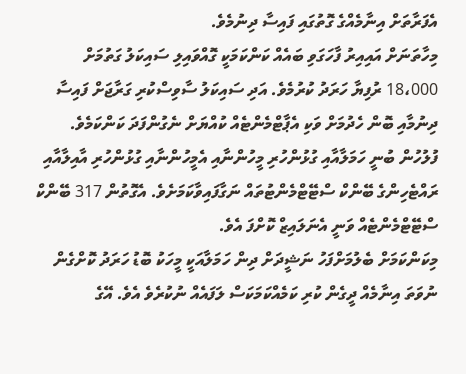އެފަރާތަށް އިނާމެއްގެ ގޮތުގައި ފައިސާ ދިނުމެވެ.
މިހާތަނަށް އައިއިރު ފާހަގަވި ބައެއް ކަންކަމަކީ ގޮއްވައިލި ސައިކަލު ގަތުމަށް 18،000 ރުފިޔާ ހަރަދު ކުރުމެވެ. އަދި ސައިކަލު ސާވިސްކުރި ގަރާޖަށް ފައިސާ ދިނުމާއި ބޮން ހެދުމަށް ވަކި އެޕާޓްމެންޓެއް ކުއްޔަށް ނެގުންފަދަ ކަންކަމެވެ. ފުލުހުން ބުނީ ހަމަލާއާއި ގުޅުންހުރި މީހުންނާއި އެމީހުންނާއި ގުޅުންހުރި އާއިލާއާއި ރައްޓެހިންގެ ބޭންކް ސްޓޭޓްމެންޓުތައް ނަގާފައިވާކަމަށެވެ. އެގޮތުން 317 ބޭންކް ސްޓޭޓްމެންޓެއް ވަނީ އެނަލައިޒް ކޮށްފަ އެވެ.
މިކަންކަމަށް ބެލުމަށްފަހު ނަޝީދަށް ދިން ހަމަލާއަކީ މީހަކު ބޮޑު ހަރަދު ކޮށްގެން ނުވަތަ އިނާމެއް ދީގެން ކުރި ކަމެއްކަމަކަސް ލަފައެއް ނުކުރެވެ އެވެ. އޭގެ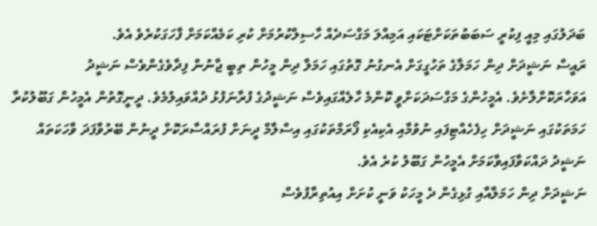ބަދަލުގައި މިއީ ފިކުރީ ސަބަބުތަކަށްޓަކައި އަމިއްލަ މަގްސަދެއް ހާސިލްކުރުމަށް ކުރި ކަމެއްކަމަށް ފާހަގަކުރެވެ އެވެ.
ރައީސް ނަޝީދަށް ދިން ހަމަލާގެ ތަހުގީގަށް އެނގުނު ގޮތުގައި ހަމަލާ ދިން މީހުން ތިބީ ޖާނުން ފިދާވެގެންވެސް ނަޝީދު އަވަހާރަކޮށްލާށެވެ. އެމީހުންގެ މަގްސަދަކަށްވީ ކޮންމެ ހާލެއްގައިވެސް ނަޝީދުގެ ފުރާނަފުޅު ދުއްވައިލުމެވެ. ދީނީގޮތުން އެމީހުން ގަބޫލުކުރާ ހަމަތަކުގައި ނަޝީދަށް ހިފެހެއްޓިފައި ނުވުމާއި އެކިއެކި ފޯރަމްތަކުގައި އިސްލާމް ދީނަށް ފުރައްސާރަކޮށް ދީނުން ބޭރުވާފަދަ ވާހަކަތައް ނަޝީދު ދައްކަވާފައިވާކަމަށް އެމީހުން ގަބޫލު ކުރެ އެވެ.
ނަޝީދަށް ދިން ހަމަލާއާއި ގުޅިގެން ދެ މީހަކު ވަނީ ކުށަށް އިއުތިރާފުވެސް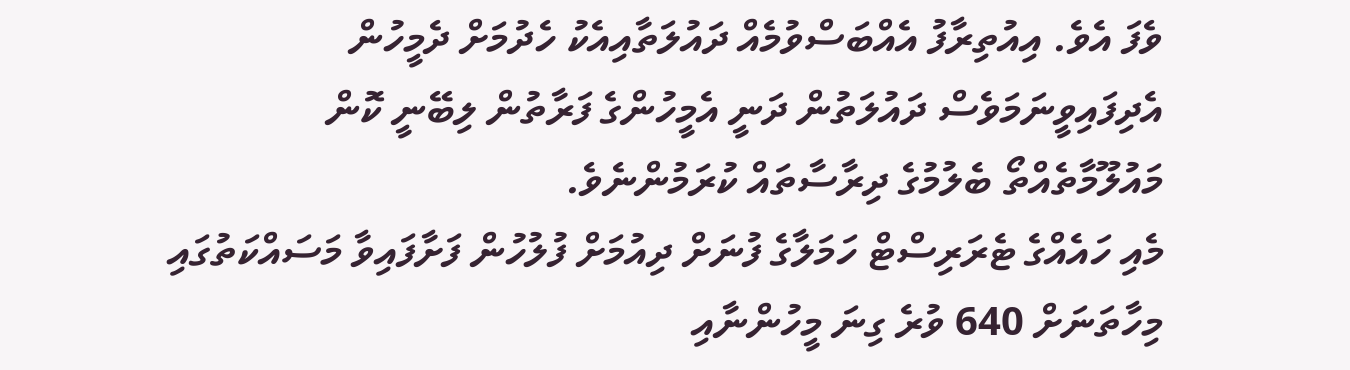ވެފަ އެވެ. އިއުތިރާފު އެއްބަސްވުމެއް ދައުލަތާއިއެކު ހެދުމަށް ދެމީހުން އެދިފައިވީނަމަވެސް ދައުލަތުން ދަނީ އެމީހުންގެ ފަރާތުން ލިބޭނީ ކޮން މައުލޫމާތެއްތޯ ބެލުމުގެ ދިރާސާތައް ކުރަމުންނެވެ.
މެއި ހައެއްގެ ޓެރަރިސްޓް ހަމަލާގެ ފުނަށް ދިއުމަށް ފުލުހުން ފަށާފައިވާ މަސައްކަތުގައި މިހާތަނަށް 640 ވުރެ ގިނަ މީހުންނާއި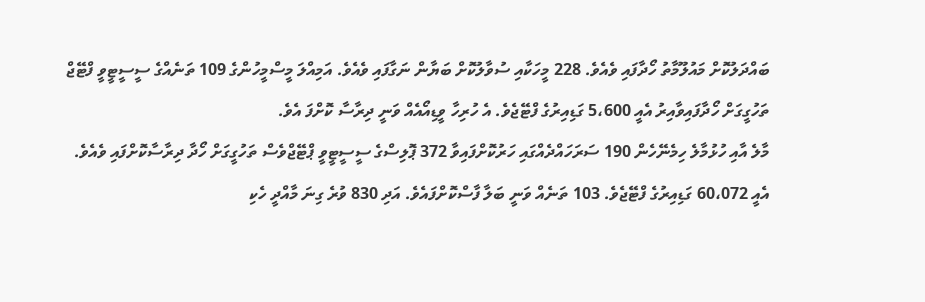ބައްދަލުކޮށް މައުލޫމާތު ހޯދާފައި ވެއެވެ. 228 މީހަކާއި ސުވާލުކޮށް ބަޔާން ނަގާފައި ވެއެވެ. އަމިއްލަ މީސްމީހުންގެ 109 ތަނެއްގެ ސީސީޓީވީ ފްޓޭޖް ތަހުގީގަށް ހޯދާފައިވާއިރު އެއީ 5،600 ގަޑިއިރުގެ ފްޓޭޖެވެ. އެ ހުރިހާ ވީޑިއޯއެއް ވަނީ ދިރާސާ ކޮށްފަ އެވެ.
މާލެ އާއި ހުޅުމާލެ ހިމެނޭހެން 190 ސަރަހައްދެއްގައި ހަރުކޮށްފައިވާ 372 ޕޮލިސްގެ ސީސީޓީވީ ޕްޓޭޖްވެސް ތަހުގީގަށް ހޯދާ ދިރާސާކޮށްފައި ވެއެވެ. އެއީ 60،072 ގަޑިއިރުގެ ފްޓޭޖެވެ. 103 ތަނެއް ވަނީ ބަލާ ފާސްކޮށްފައެވެ. އަދި 830 ވުރެ ގިނަ މާއްދީ ހެކި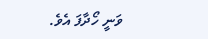ވަނީ ހޯދާފަ އެވެ.